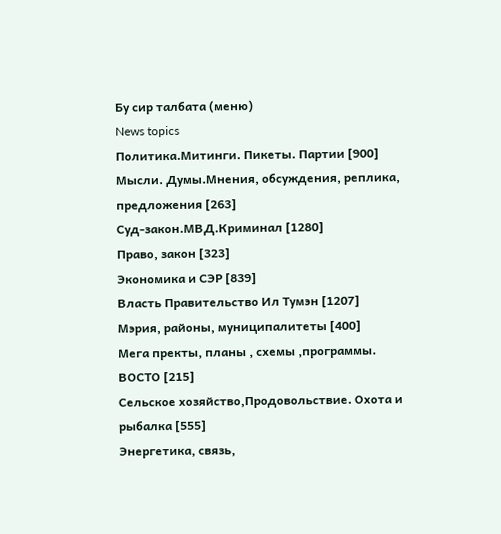Бу сир талбата (меню)
News topics
Политика.Митинги. Пикеты. Партии [900]
Мысли. Думы.Мнения, обсуждения, реплика, предложения [263]
Суд-закон.МВД.Криминал [1280]
Право, закон [323]
Экономика и СЭР [839]
Власть Правительство Ил Тумэн [1207]
Мэрия, районы, муниципалитеты [400]
Мега пректы, планы , схемы ,программы. ВОСТО [215]
Сельское хозяйство,Продовольствие. Охота и рыбалка [555]
Энергетика, связь,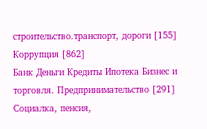строительство.транспорт, дороги [155]
Коррупция [862]
Банк Деньги Кредиты Ипотека Бизнес и торговля. Предпринимательство [291]
Социалка, пенсия,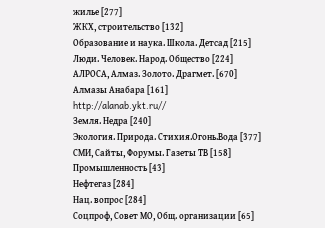жилье [277]
ЖКХ, строительство [132]
Образование и наука. Школа. Детсад [215]
Люди. Человек. Народ. Общество [224]
АЛРОСА, Алмаз. Золото. Драгмет. [670]
Алмазы Анабара [161]
http://alanab.ykt.ru//
Земля. Недра [240]
Экология. Природа. Стихия.Огонь.Вода [377]
СМИ, Сайты, Форумы. Газеты ТВ [158]
Промышленность [43]
Нефтегаз [284]
Нац. вопрос [284]
Соцпроф, Совет МО, Общ. организации [65]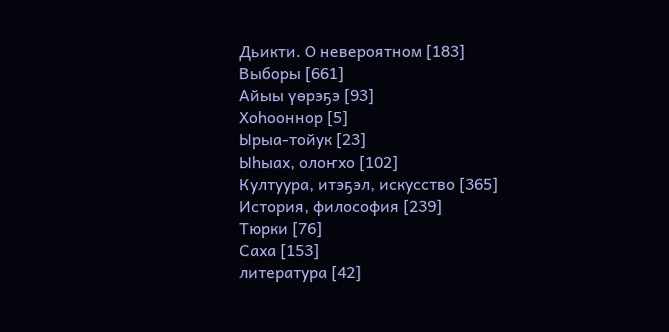Дьикти. О невероятном [183]
Выборы [661]
Айыы үөрэҕэ [93]
Хоһооннор [5]
Ырыа-тойук [23]
Ыһыах, олоҥхо [102]
Култуура, итэҕэл, искусство [365]
История, философия [239]
Тюрки [76]
Саха [153]
литература [42]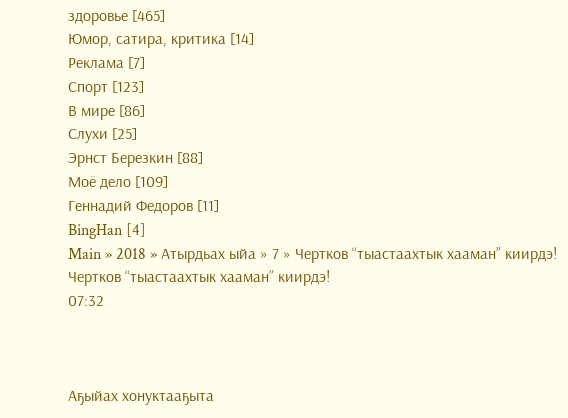здоровье [465]
Юмор, сатира, критика [14]
Реклама [7]
Спорт [123]
В мире [86]
Слухи [25]
Эрнст Березкин [88]
Моё дело [109]
Геннадий Федоров [11]
BingHan [4]
Main » 2018 » Атырдьах ыйа » 7 » Чертков “тыастаахтык хааман” киирдэ!
Чертков “тыастаахтык хааман” киирдэ!
07:32



Аҕыйах хонуктааҕыта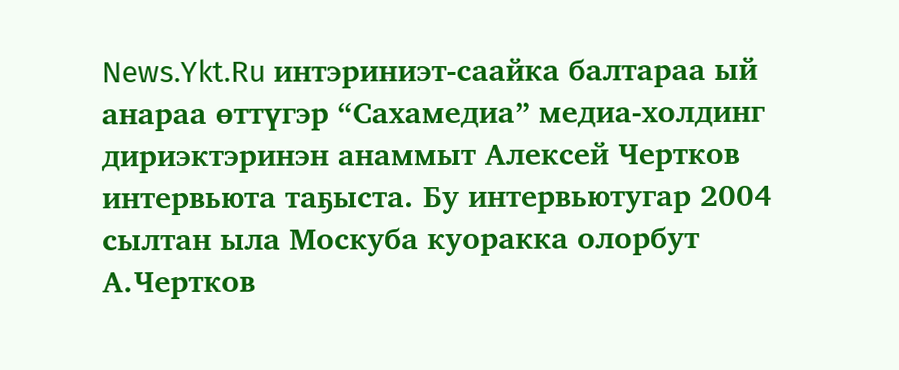News.Ykt.Ru интэриниэт-саайка балтараа ый анараа өттүгэр “Сахамедиа” медиа-холдинг дириэктэринэн анаммыт Алексей Чертков интервьюта таҕыста. Бу интервьютугар 2004 сылтан ыла Москуба куоракка олорбут А.Чертков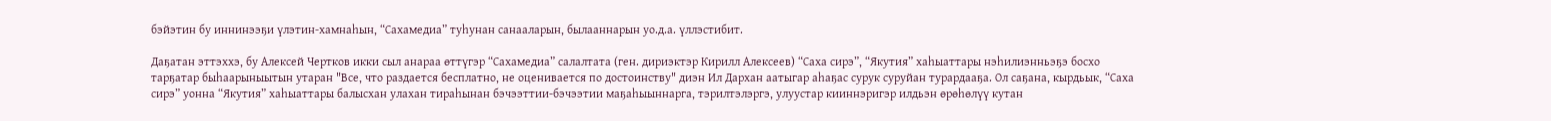бэйэтин бу иннинээҕи үлэтин-хамнаһын, “Сахамедиа” туһунан санааларын, былааннарын уо.д.а. үллэстибит.

Даҕатан эттэххэ, бу Алексей Чертков икки сыл анараа өттүгэр “Сахамедиа” салалтата (ген. дириэктэр Кирилл Алексеев) “Саха сирэ”, “Якутия” хаһыаттары нэһилиэнньэҕэ босхо тарҕатар быһаарыныытын утаран "Все, что раздается бесплатно, не оценивается по достоинству" диэн Ил Дархан аатыгар аһаҕас сурук суруйан турардааҕа. Ол саҕана, кырдьык, “Саха сирэ” уонна “Якутия” хаһыаттары балысхан улахан тираһынан бэчээттии-бэчээтии маҕаһыыннарга, тэрилтэлэргэ, улуустар кииннэригэр илдьэн өрөһөлүү кутан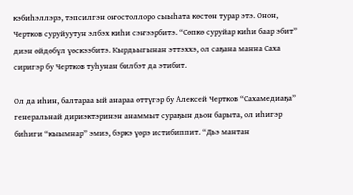кэбиһэллэрэ, тэпсилгэн оҥостоллоро сыыһата көстөн турар этэ. Онон, Чертков суруйуутун элбэх киһи сэҥээрбитэ. “Сөпкө суруйар киһи баар эбит” диэн өйдөбүл үөскээбитэ. Кырдьыгынан эттэххэ, ол саҕана манна Саха сиригэр бу Чертков туһунан билбэт да этибит.

Ол да иһин, балтараа ый анараа өттүгэр бу Алексей Чертков “Сахамедиаҕа” генеральнай дириэктэринэн анаммыт сураҕын дьон барыта, ол иһигэр биһиги “кыымнар” эмиэ, бэркэ үөрэ истибиппит. “Дьэ мантан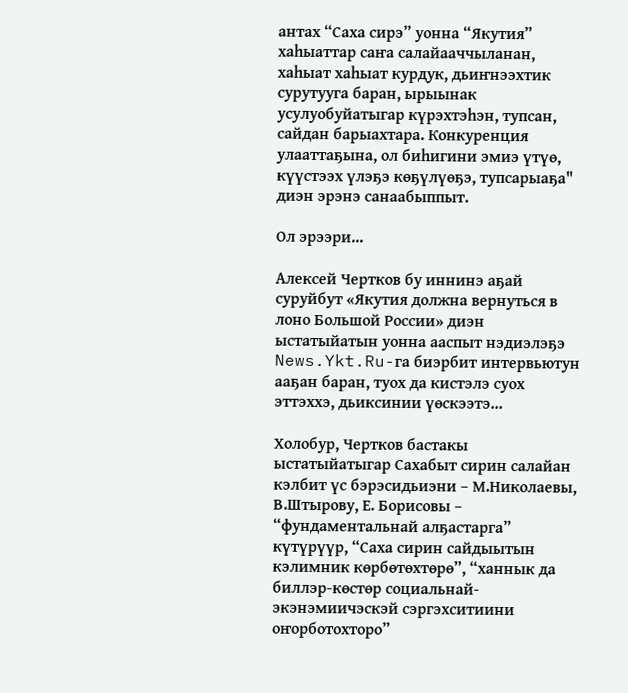антах “Саха сирэ” уонна “Якутия” хаһыаттар саҥа салайааччыланан, хаһыат хаһыат курдук, дьиҥнээхтик сурутууга баран, ырыынак усулуобуйатыгар күрэхтэһэн, тупсан, сайдан барыахтара. Конкуренция улааттаҕына, ол биһигини эмиэ үтүө, күүстээх үлэҕэ көҕүлүөҕэ, тупсарыаҕа" диэн эрэнэ санаабыппыт.

Ол эрээри...

Алексей Чертков бу иннинэ аҕай суруйбут «Якутия должна вернуться в лоно Большой России» диэн ыстатыйатын уонна ааспыт нэдиэлэҕэ News.Ykt.Ru-га биэрбит интервьютун ааҕан баран, туох да кистэлэ суох эттэххэ, дьиксинии үөскээтэ...

Холобур, Чертков бастакы ыстатыйатыгар Сахабыт сирин салайан кэлбит үс бэрэсидьиэни – М.Николаевы, В.Штырову, Е. Борисовы – “фундаментальнай алҕастарга” күтүрүүр, “Саха сирин сайдыытын кэлимник көрбөтөхтөрө”, “ханнык да биллэр-көстөр социальнай-экэнэмиичэскэй сэргэхситиини оҥорботохторо”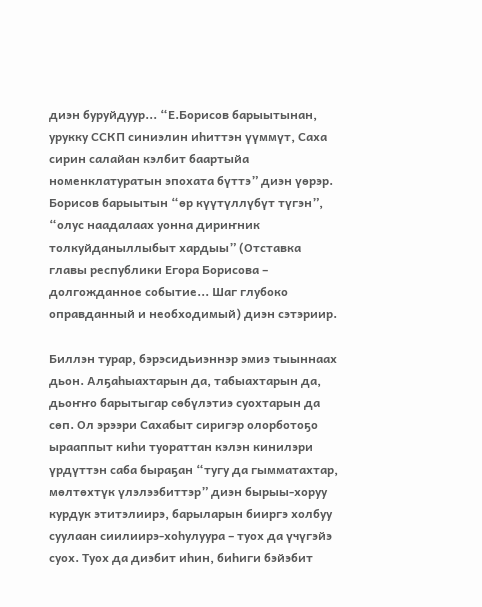диэн буруйдуур... “Е.Борисов барыытынан, урукку ССКП синиэлин иһиттэн үүммүт, Саха сирин салайан кэлбит баартыйа номенклатуратын эпохата бүттэ” диэн үөрэр. Борисов барыытын “өр күүтүллүбүт түгэн”, “олус наадалаах уонна дириҥник толкуйданыллыбыт хардыы” (Отставка главы республики Егора Борисова – долгожданное событие... Шаг глубоко оправданный и необходимый) диэн сэтэриир.

Биллэн турар, бэрэсидьиэннэр эмиэ тыыннаах дьон. Алҕаһыахтарын да, табыахтарын да, дьоҥҥо барытыгар сөбүлэтиэ суохтарын да сөп. Ол эрээри Сахабыт сиригэр олорботоҕо ырааппыт киһи туораттан кэлэн кинилэри үрдүттэн саба быраҕан “тугу да гымматахтар, мөлтөхтүк үлэлээбиттэр” диэн бырыы-хоруу курдук этитэлиирэ, барыларын бииргэ холбуу суулаан сиилиирэ-хоһулуура – туох да үчүгэйэ суох. Туох да диэбит иһин, биһиги бэйэбит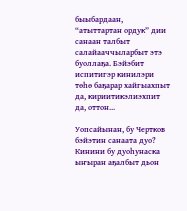быыбардаан, “атыттартан ордук” дии санаан талбыт салайааччыларбыт этэ буоллаҕа. Бэйэбит испитигэр кинилэри төһө баҕарар хайгыахпыт да, кириитикэлиэхпит да, оттон...

Уопсайынан, бу Чертков бэйэтин санаата дуо? Кинини бу дуоһунаска ыҥыран аҕалбыт дьон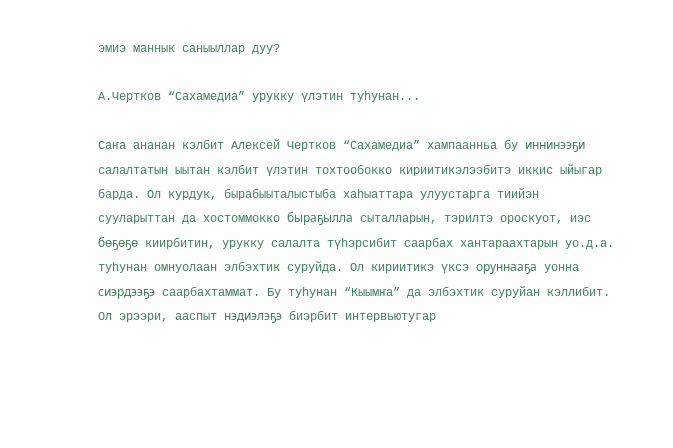эмиэ маннык саныыллар дуу?

А.Чертков “Сахамедиа” урукку үлэтин туһунан...

Саҥа ананан кэлбит Алексей Чертков “Сахамедиа” хампаанньа бу иннинээҕи салалтатын ыытан кэлбит үлэтин тохтообокко кириитикэлээбитэ иккис ыйыгар барда. Ол курдук, бырабыыталыстыба хаһыаттара улуустарга тиийэн сууларыттан да хостоммокко быраҕылла сыталларын, тэрилтэ ороскуот, иэс бөҕөҕө киирбитин, урукку салалта түһэрсибит саарбах хантараахтарын уо.д.а. туһунан омнуолаан элбэхтик суруйда. Ол кириитикэ үксэ оруннааҕа уонна сиэрдээҕэ саарбахтаммат. Бу туһунан “Кыымҥа” да элбэхтик суруйан кэллибит. Ол эрээри, ааспыт нэдиэлэҕэ биэрбит интервьютугар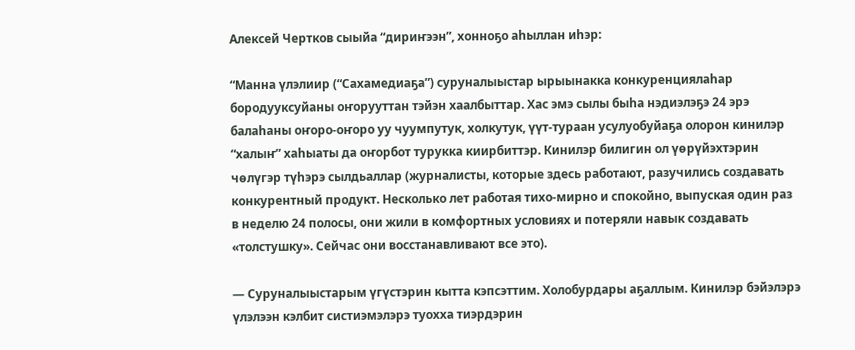Алексей Чертков сыыйа “дириҥээн”, хонноҕо аһыллан иһэр:

“Манна үлэлиир (“Сахамедиаҕа”) суруналыыстар ырыынакка конкуренциялаһар бородууксуйаны оҥорууттан тэйэн хаалбыттар. Хас эмэ сылы быһа нэдиэлэҕэ 24 эрэ балаһаны оҥоро-оҥоро уу чуумпутук, холкутук, үүт-тураан усулуобуйаҕа олорон кинилэр “халыҥ” хаһыаты да оҥорбот турукка киирбиттэр. Кинилэр билигин ол үөрүйэхтэрин чөлүгэр түһэрэ сылдьаллар (журналисты, которые здесь работают, разучились создавать конкурентный продукт. Несколько лет работая тихо-мирно и спокойно, выпуская один раз в неделю 24 полосы, они жили в комфортных условиях и потеряли навык создавать «толстушку». Сейчас они восстанавливают все это).

— Суруналыыстарым үгүстэрин кытта кэпсэттим. Холобурдары аҕаллым. Кинилэр бэйэлэрэ үлэлээн кэлбит систиэмэлэрэ туохха тиэрдэрин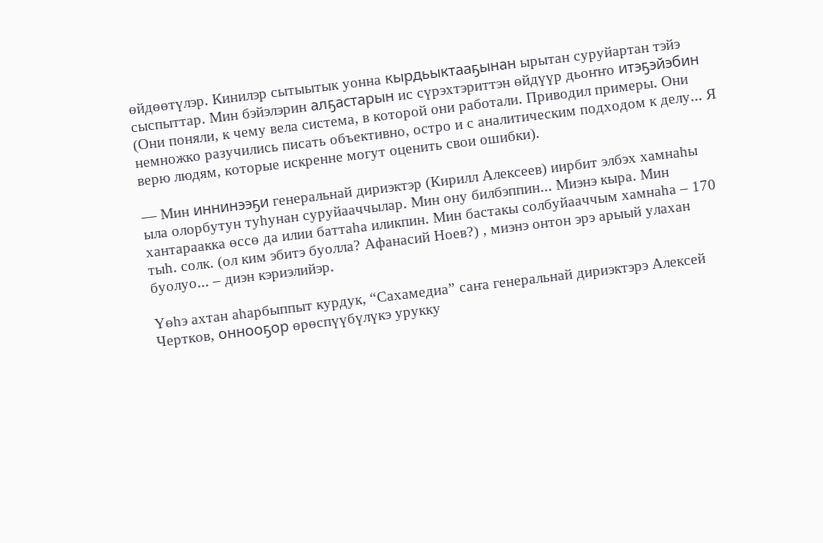өйдөөтүлэр. Кинилэр сытыытык уонна кырдьыктааҕынан ырытан суруйартан тэйэ сыспыттар. Мин бэйэлэрин алҕастарын ис сүрэхтэриттэн өйдүүр дьоҥҥо итэҕэйэбин (Они поняли, к чему вела система, в которой они работали. Приводил примеры. Они немножко разучились писать объективно, остро и с аналитическим подходом к делу... Я верю людям, которые искренне могут оценить свои ошибки).

— Мин иннинээҕи генеральнай дириэктэр (Кирилл Алексеев) иирбит элбэх хамнаһы ыла олорбутун туһунан суруйааччылар. Мин ону билбэппин... Миэнэ кыра. Мин хантараакка өссө да илии баттаһа иликпин. Мин бастакы солбуйааччым хамнаһа – 170 тыһ. солк. (ол ким эбитэ буолла? Афанасий Ноев?) , миэнэ онтон эрэ арыый улахан буолуо... – диэн кэриэлийэр.

Үөһэ ахтан аһарбыппыт курдук, “Сахамедиа” саҥа генеральнай дириэктэрэ Алексей Чертков, оннооҕор өрөспүүбүлүкэ урукку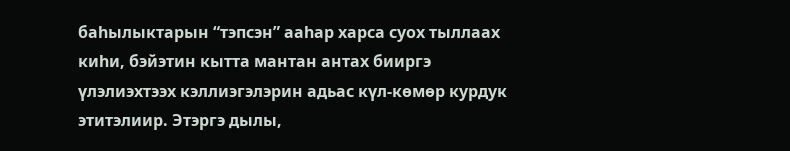баһылыктарын “тэпсэн” ааһар харса суох тыллаах киһи, бэйэтин кытта мантан антах бииргэ үлэлиэхтээх кэллиэгэлэрин адьас күл-көмөр курдук этитэлиир. Этэргэ дылы,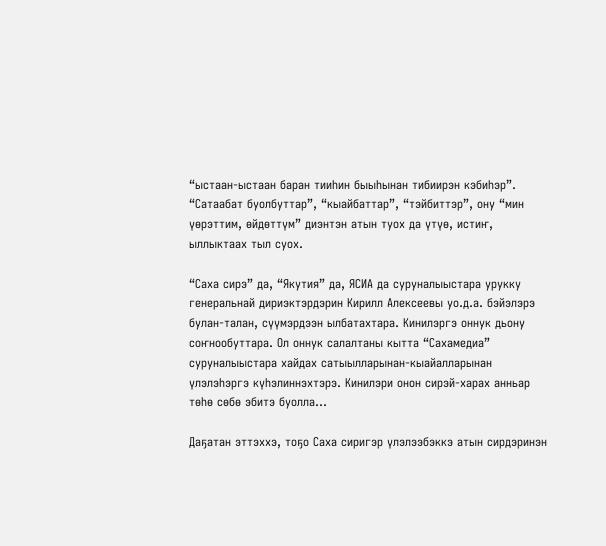“ыстаан-ыстаан баран тииһин быыһынан тибиирэн кэбиһэр”. “Сатаабат буолбуттар”, “кыайбаттар”, “тэйбиттэр”, ону “мин үөрэттим, өйдөттүм” диэнтэн атын туох да үтүө, истиҥ, ыллыктаах тыл суох.

“Саха сирэ” да, “Якутия” да, ЯСИА да суруналыыстара урукку генеральнай дириэктэрдэрин Кирилл Алексеевы уо.д.а. бэйэлэрэ булан-талан, сүүмэрдээн ылбатахтара. Кинилэргэ оннук дьону соҥнообуттара. Ол оннук салалтаны кытта “Сахамедиа” суруналыыстара хайдах сатыылларынан-кыайалларынан үлэлэһэргэ күһэлиннэхтэрэ. Кинилэри онон сирэй-харах анньар төһө сөбө эбитэ буолла...

Даҕатан эттэххэ, тоҕо Саха сиригэр үлэлээбэккэ атын сирдэринэн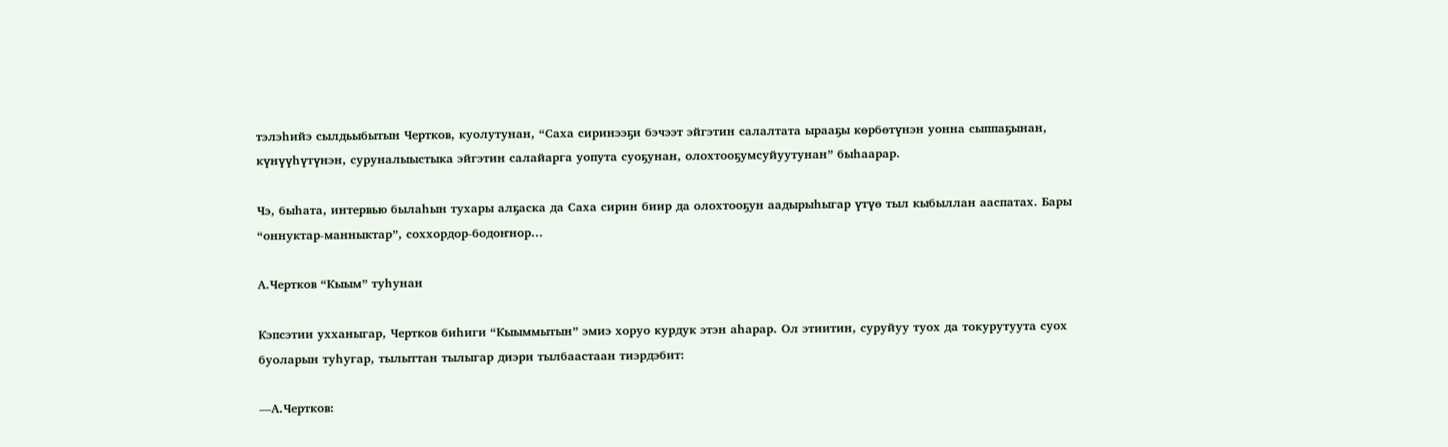тэлэһийэ сылдьыбытын Чертков, куолутунан, “Саха сиринээҕи бэчээт эйгэтин салалтата ырааҕы көрбөтүнэн уонна сыппаҕынан, күнүүһүтүнэн, суруналыыстыка эйгэтин салайарга уопута суоҕунан, олохтооҕумсуйуутунан” быһаарар.

Чэ, быһата, интервью былаһын тухары алҕаска да Саха сирин биир да олохтооҕун аадырыһыгар үтүө тыл кыбыллан ааспатах. Бары “оннуктар-манныктар”, соххордор-бодоҥнор...

А.Чертков “Кыым” туһунан

Кэпсэтии ухханыгар, Чертков биһиги “Кыыммытын” эмиэ хоруо курдук этэн аһарар. Ол этиитин, суруйуу туох да токурутуута суох буоларын туһугар, тылыттан тылыгар диэри тылбаастаан тиэрдэбит:

—А.Чертков: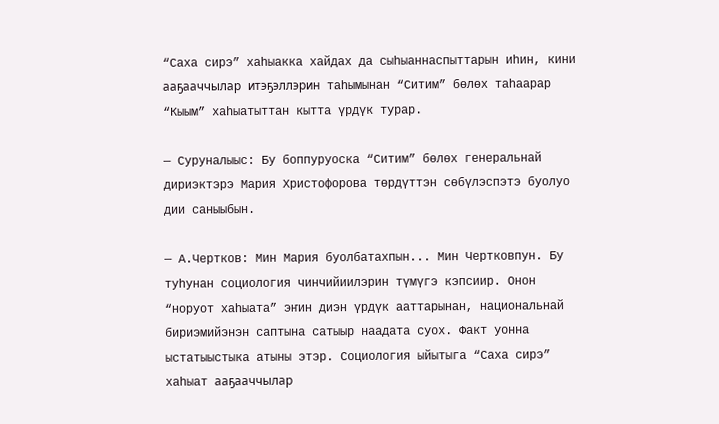“Саха сирэ” хаһыакка хайдах да сыһыаннаспыттарын иһин, кини ааҕааччылар итэҕэллэрин таһымынан “Ситим” бөлөх таһаарар “Кыым” хаһыатыттан кытта үрдүк турар.

— Суруналыыс: Бу боппуруоска “Ситим” бөлөх генеральнай дириэктэрэ Мария Христофорова төрдүттэн сөбүлэспэтэ буолуо дии саныыбын.

— А.Чертков: Мин Мария буолбатахпын... Мин Чертковпун. Бу туһунан социология чинчийиилэрин түмүгэ кэпсиир. Онон “норуот хаһыата” эҥин диэн үрдүк ааттарынан, национальнай бириэмийэнэн саптына сатыыр наадата суох. Факт уонна ыстатыыстыка атыны этэр. Социология ыйытыга “Саха сирэ” хаһыат ааҕааччылар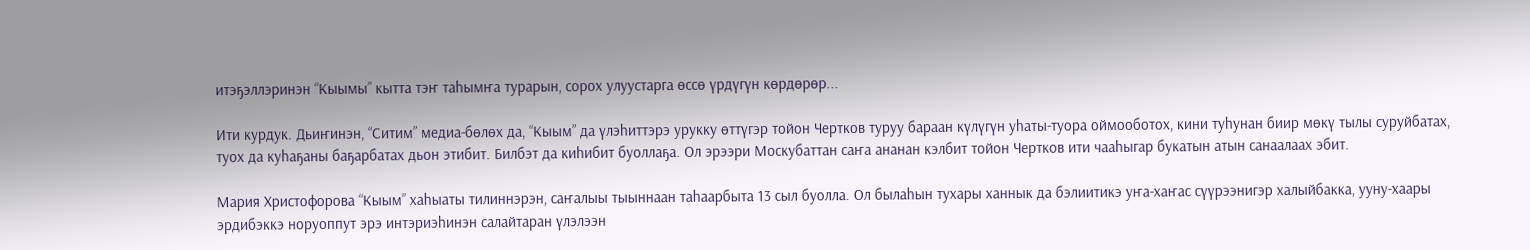итэҕэллэринэн “Кыымы” кытта тэҥ таһымҥа турарын, сорох улуустарга өссө үрдүгүн көрдөрөр...

Ити курдук. Дьиҥинэн, “Ситим” медиа-бөлөх да, “Кыым” да үлэһиттэрэ урукку өттүгэр тойон Чертков туруу бараан күлүгүн уһаты-туора оймооботох, кини туһунан биир мөкү тылы суруйбатах, туох да куһаҕаны баҕарбатах дьон этибит. Билбэт да киһибит буоллаҕа. Ол эрээри Москубаттан саҥа ананан кэлбит тойон Чертков ити чааһыгар букатын атын санаалаах эбит.

Мария Христофорова “Кыым” хаһыаты тилиннэрэн, саҥалыы тыыннаан таһаарбыта 13 сыл буолла. Ол былаһын тухары ханнык да бэлиитикэ уҥа-хаҥас сүүрээнигэр халыйбакка, ууну-хаары эрдибэккэ норуоппут эрэ интэриэһинэн салайтаран үлэлээн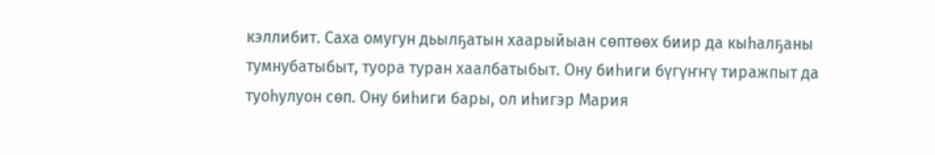кэллибит. Саха омугун дьылҕатын хаарыйыан сөптөөх биир да кыһалҕаны тумнубатыбыт, туора туран хаалбатыбыт. Ону биһиги бүгүҥҥү тиражпыт да туоһулуон сөп. Ону биһиги бары, ол иһигэр Мария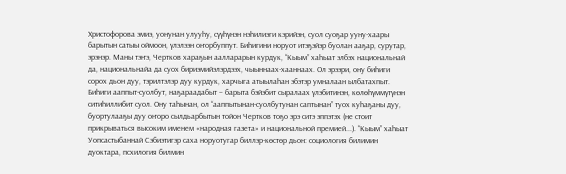Христофорова эмиэ, уонунан улууһу, сүүһүнэн нэһилиэги кэрийэн, суол суоҕар ууну-хаары барытын сатыы оймоон, үлэлээн оҥорбуппут. Биһигини норуот итэҕэйэр буолан ааҕар, сурутар, эрэнэр. Маны тэҥэ, Чертков хараҕын аалларарын курдук, “Кыым” хаһыат элбэх национальнай да, национальнайа да суох бириэмийэлэрдээх, чыыннаах-хааннаах. Ол эрээри, ону биһиги сорох дьон дуу, тэрилтэлэр дуу курдук, харчыга атыылаһан эбэтэр умналаан ылбатахпыт. Биһиги ааппыт-суолбут, наҕараадабыт – барыта бэйэбит сыралаах үлэбитинэн, көлөһүммүтүнэн ситиһиллибит суол. Ону таһынан, ол “ааппытынан-суолбутунан саптынан” туох куһаҕаны дуу, буортулааҕы дуу оҥоро сылдьарбытын тойон Чертков тоҕо эрэ ситэ эппэтэх (не стоит прикрываться высоким именем «народная газета» и национальной премией...). “Кыым” хаһыат Уопсастыбаннай Сэбиэтигэр саха норуотугар биллэр-көстөр дьон: социология билимин дуоктара, псхилогия билмин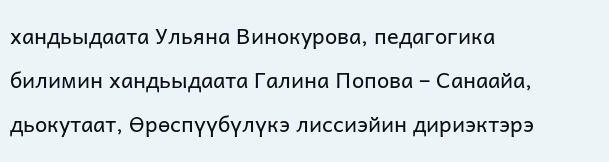хандьыдаата Ульяна Винокурова, педагогика билимин хандьыдаата Галина Попова – Санаайа, дьокутаат, Өрөспүүбүлүкэ лиссиэйин дириэктэрэ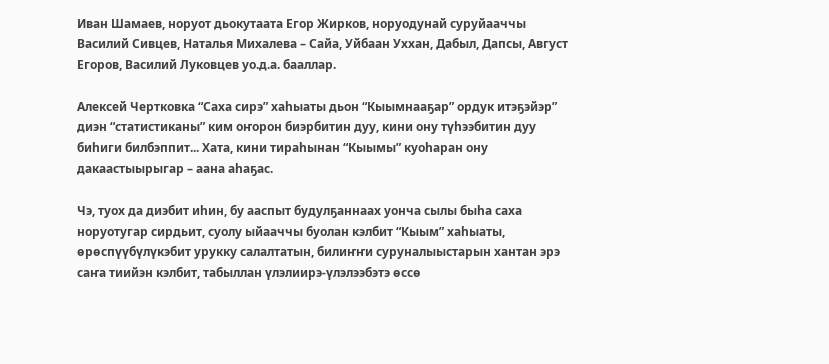Иван Шамаев, норуот дьокутаата Егор Жирков, норуодунай суруйааччы Василий Сивцев, Наталья Михалева – Сайа, Уйбаан Уххан, Дабыл, Дапсы, Август Егоров, Василий Луковцев уо.д.а. бааллар.

Алексей Чертковка “Саха сирэ” хаһыаты дьон “Кыымнааҕар” ордук итэҕэйэр” диэн “статистиканы” ким оҥорон биэрбитин дуу, кини ону түһээбитин дуу биһиги билбэппит... Хата, кини тираһынан “Кыымы” куоһаран ону дакаастыырыгар – аана аһаҕас.

Чэ, туох да диэбит иһин, бу ааспыт будулҕаннаах уонча сылы быһа саха норуотугар сирдьит, суолу ыйааччы буолан кэлбит “Кыым” хаһыаты, өрөспүүбүлүкэбит урукку салалтатын, билиҥҥи суруналыыстарын хантан эрэ саҥа тиийэн кэлбит, табыллан үлэлиирэ-үлэлээбэтэ өссө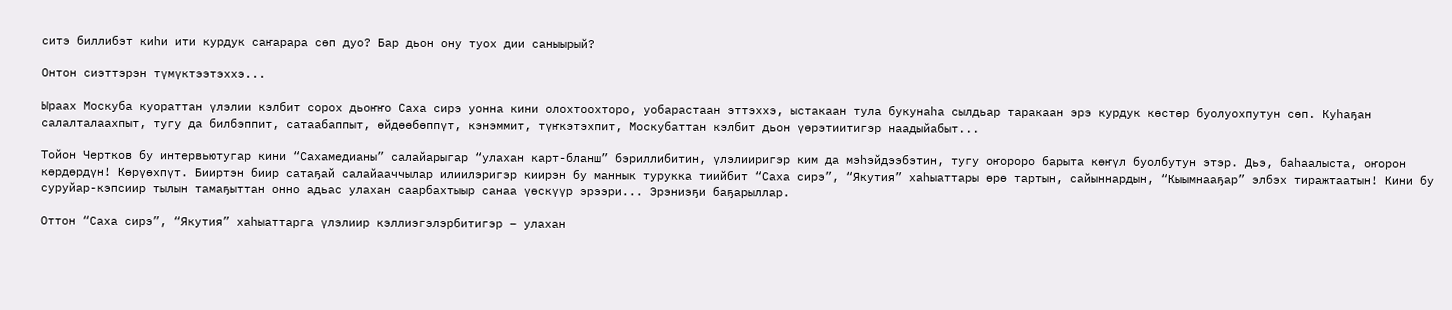ситэ биллибэт киһи ити курдук саҥарара сөп дуо? Бар дьон ону туох дии саныырый?

Онтон сиэттэрэн түмүктээтэххэ...

Ыраах Москуба куораттан үлэлии кэлбит сорох дьоҥҥо Саха сирэ уонна кини олохтоохторо, уобарастаан эттэххэ, ыстакаан тула букунаһа сылдьар таракаан эрэ курдук көстөр буолуохпутун сөп. Куһаҕан салалталаахпыт, тугу да билбэппит, сатаабаппыт, өйдөөбөппүт, кэнэммит, түҥкэтэхпит, Москубаттан кэлбит дьон үөрэтиитигэр наадыйабыт...

Тойон Чертков бу интервьютугар кини “Сахамедианы” салайарыгар “улахан карт-бланш” бэриллибитин, үлэлииригэр ким да мэһэйдээбэтин, тугу оҥороро барыта көҥүл буолбутун этэр. Дьэ, баһаалыста, оҥорон көрдөрдүн! Көрүөхпүт. Бииртэн биир сатаҕай салайааччылар илиилэригэр киирэн бу маннык турукка тиийбит “Саха сирэ”, “Якутия” хаһыаттары өрө тартын, сайыннардын, “Кыымнааҕар” элбэх тиражтаатын! Кини бу суруйар-кэпсиир тылын тамаҕыттан онно адьас улахан саарбахтыыр санаа үөскүүр эрээри... Эрэниэҕи баҕарыллар.

Оттон “Саха сирэ”, “Якутия” хаһыаттарга үлэлиир кэллиэгэлэрбитигэр – улахан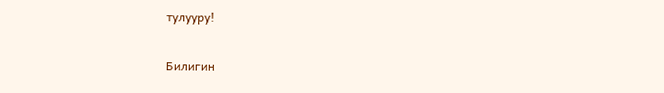тулууру!

Билигин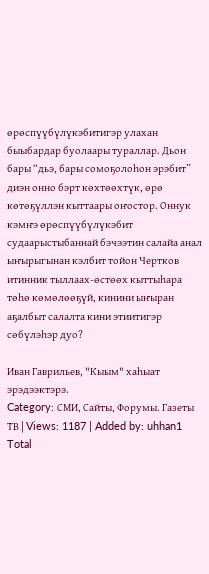өрөспүүбүлүкэбитигэр улахан быыбардар буолаары тураллар. Дьон бары “дьэ, бары сомоҕолоһон эрэбит” диэн онно бэрт көхтөөхтүк, өрө көтөҕүллэн кыттаары оҥостор. Оннук кэмҥэ өрөспүүбүлүкэбит судаарыстыбаннай бэчээтин салайа анал ыҥырыгынан кэлбит тойон Чертков итинник тыллаах-өстөөх кыттыһара төһө көмөлөөҕүй, кинини ыҥыран аҕалбыт салалта кини этиитигэр сөбүлэһэр дуо?

Иван Гаврильев, "Кыым" хаһыат эрэдээктэрэ.
Category: СМИ, Сайты, Форумы. Газеты ТВ | Views: 1187 | Added by: uhhan1
Total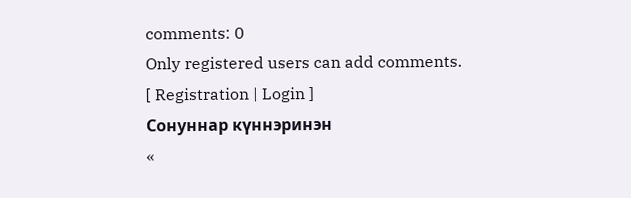comments: 0
Only registered users can add comments.
[ Registration | Login ]
Сонуннар күннэринэн
«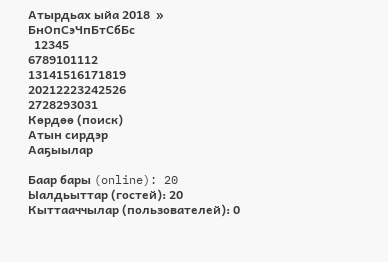Атырдьах ыйа 2018  »
БнОпСэЧпБтСбБс
  12345
6789101112
13141516171819
20212223242526
2728293031
Көрдөө (поиск)
Атын сирдэр
Ааҕыылар

Баар бары (online): 20
Ыалдьыттар (гостей): 20
Кыттааччылар (пользователей): 0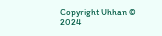Copyright Uhhan © 2024